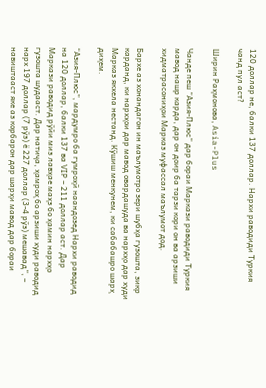120 доллар не, балки 137 доллар. Нархи раводиди Туркия чанд пул аст?

Ширин Раҳмонова, Asia-Plus

Чанде пеш “Азия-Плюс” дар бораи Маркази раводиди Туркия мавод нашр карда, дар он доир ба тарзи кори он ва арзиши хидматрасониҳои Марказ муфассал маълумот дод.

Бархе аз хонандагон ин маълумотро зери шубҳа гузошта, зикр карданд, ки нархҳои дар мавод овардашуда ва нархҳо дар худи Марказ якхела нестанд. Кӯшиш менкунем, ки сабабашро шарҳ диҳем.

“Азия-Плюс”, мардумро ба гумроҳӣ наандозед Нархи раводид на 120 доллар, балки 137 ва VIР – 211 доллар аст. Дар Маркази раводид рӯйи миз лавҳае маҳз бо ҳамин нархҳо гузошта шудааст. Дар натиҷа, ҳамроҳ бо арзиши худи раводид нарх 197 доллар (7 рӯз) ё 227 доллар (3-4 рӯз) мешавад”, – навиштааст яке аз корбарон дар шарҳи мавод дар бораи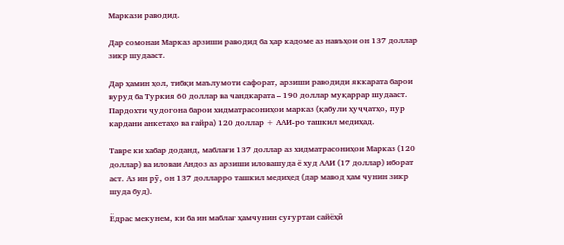Маркази раводид.

Дар сомонаи Марказ арзиши раводид ба ҳар кадоме аз навъҳои он 137 доллар зикр шудааст.

Дар ҳамин ҳол, тибқи маълумоти сафорат, арзиши раводиди яккарата барои вуруд ба Туркия 60 доллар ва чандкарата – 190 доллар муқаррар шудааст. Пардохти ҷудогона барои хидматрасониҳои марказ (қабули ҳуҷҷатҳо, пур кардани анкетаҳо ва ғайра) 120 доллар + ААИ-ро ташкил медиҳад.

Тавре ки хабар доданд, маблағи 137 доллар аз хидматрасониҳои Марказ (120 доллар) ва иловаи Андоз аз арзиши иловашуда ё худ ААИ (17 доллар) иборат аст. Аз ин рӯ, он 137 долларро ташкил медиҳед (дар мавод ҳам чунин зикр шуда буд).

Ёдрас мекунем, ки ба ин маблағ ҳамчунин суғуртаи сайёҳӣ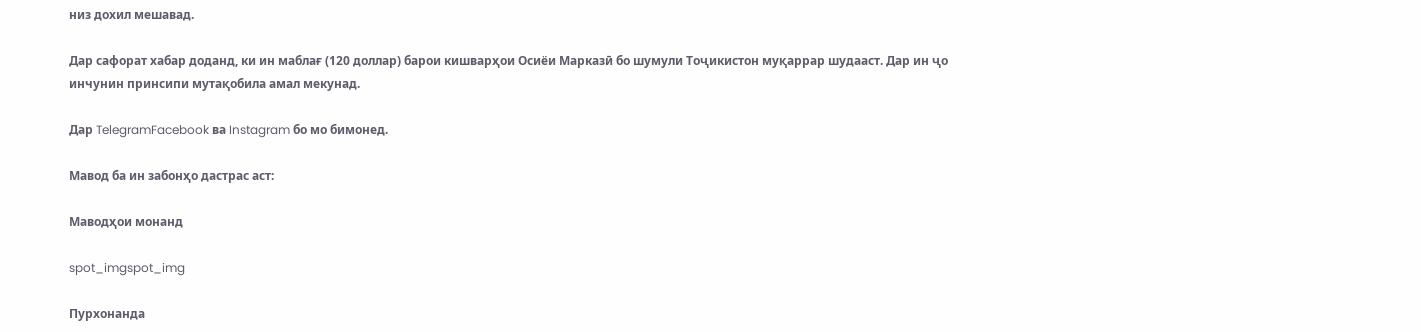низ дохил мешавад.

Дар сафорат хабар доданд, ки ин маблағ (120 доллар) барои кишварҳои Осиёи Марказӣ бо шумули Тоҷикистон муқаррар шудааст. Дар ин ҷо инчунин принсипи мутақобила амал мекунад.

Дар TelegramFacebook ва Instagram бо мо бимонед.

Мавод ба ин забонҳо дастрас аст:

Маводҳои монанд

spot_imgspot_img

Пурхонанда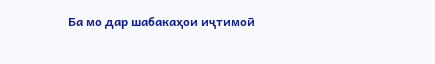Ба мо дар шабакаҳои иҷтимоӣ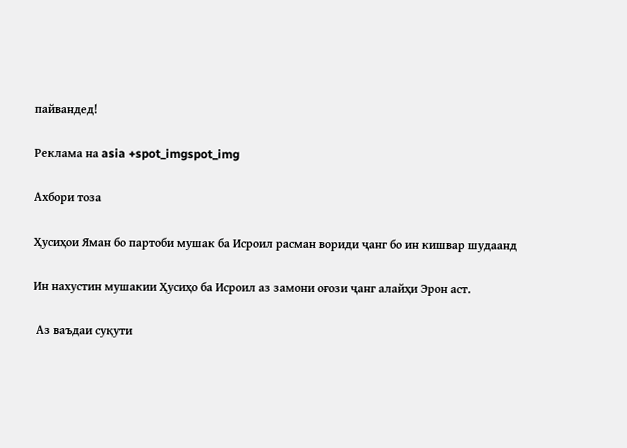пайвандед!

Реклама на asia +spot_imgspot_img

Ахбори тоза

Ҳусиҳои Яман бо партоби мушак ба Исроил расман вориди ҷанг бо ин кишвар шудаанд

Ин нахустин мушакии Ҳусиҳо ба Исроил аз замони оғози ҷанг алайҳи Эрон аст.

 Аз ваъдаи суқути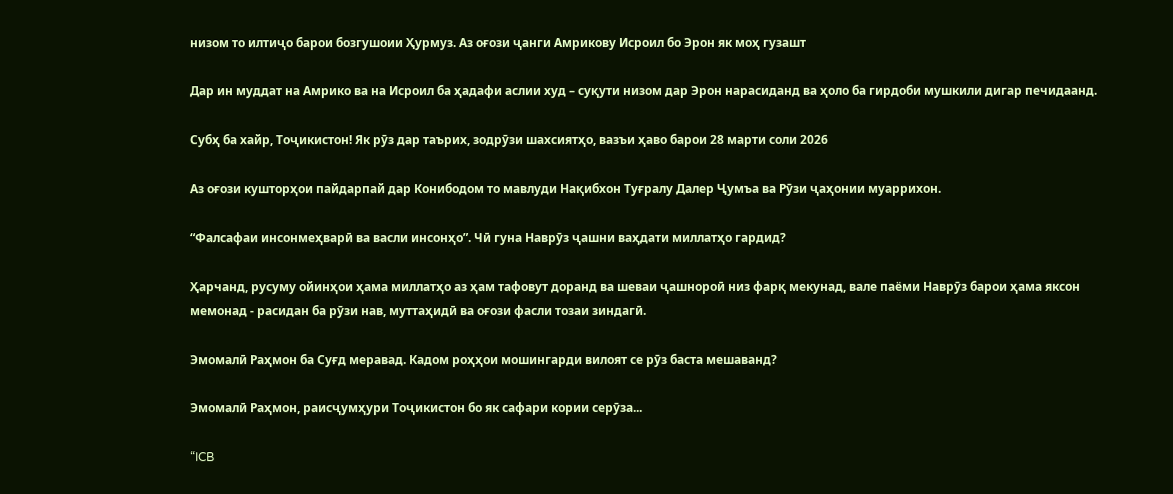низом то илтиҷо барои бозгушоии Ҳурмуз. Аз оғози ҷанги Амрикову Исроил бо Эрон як моҳ гузашт

Дар ин муддат на Амрико ва на Исроил ба ҳадафи аслии худ – суқути низом дар Эрон нарасиданд ва ҳоло ба гирдоби мушкили дигар печидаанд.

Субҳ ба хайр, Тоҷикистон! Як рӯз дар таърих, зодрӯзи шахсиятҳо, вазъи ҳаво барои 28 марти соли 2026

Аз оғози кушторҳои пайдарпай дар Конибодом то мавлуди Нақибхон Туғралу Далер Ҷумъа ва Рӯзи ҷаҳонии муаррихон.

“Фалсафаи инсонмеҳварӣ ва васли инсонҳо”. Чӣ гуна Наврӯз ҷашни ваҳдати миллатҳо гардид?

Ҳарчанд, русуму ойинҳои ҳама миллатҳо аз ҳам тафовут доранд ва шеваи ҷашнороӣ низ фарқ мекунад, вале паёми Наврӯз барои ҳама яксон мемонад - расидан ба рӯзи нав, муттаҳидӣ ва оғози фасли тозаи зиндагӣ.

Эмомалӣ Раҳмон ба Суғд меравад. Кадом роҳҳои мошингарди вилоят се рӯз баста мешаванд?

Эмомалӣ Раҳмон, раисҷумҳури Тоҷикистон бо як сафари кории серӯза...

“ICB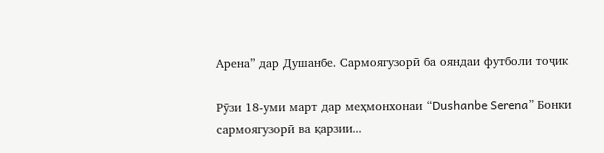Арена” дар Душанбе. Сармоягузорӣ ба ояндаи футболи тоҷик

Рӯзи 18-уми март дар меҳмонхонаи “Dushanbe Serena” Бонки сармоягузорӣ ва қарзии...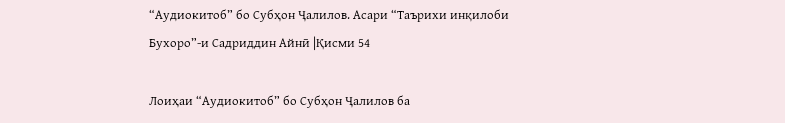“Аудиокитоб” бо Субҳон Ҷалилов. Асари “Таърихи инқилоби Бухоро”-и Садриддин Айнӣ |Қисми 54

Лоиҳаи “Аудиокитоб” бо Субҳон Ҷалилов ба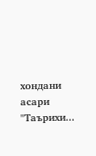хондани асари "Таърихи...